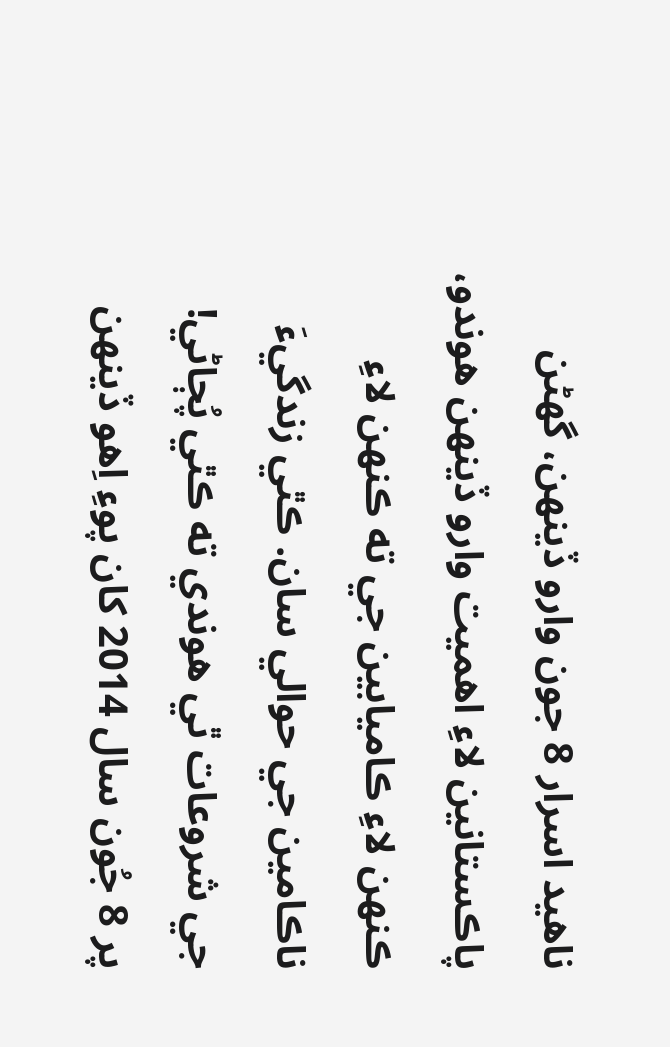ناهيد اسرار 8 جون وارو ڏينهن، گهڻن پاڪستانين لاءِ اهميت وارو ڏينهن هوندو، ڪنهن لاءِ ڪاميابين جي ته ڪنهن لاءِ ناڪامين جي حوالي سان. ڪٿي زندگيءَ جي شروعات ٿي هوندي ته ڪٿي پُڄاڻي! پر 8 جُون سال 2014 کان پوءِ اِهو ڏينهن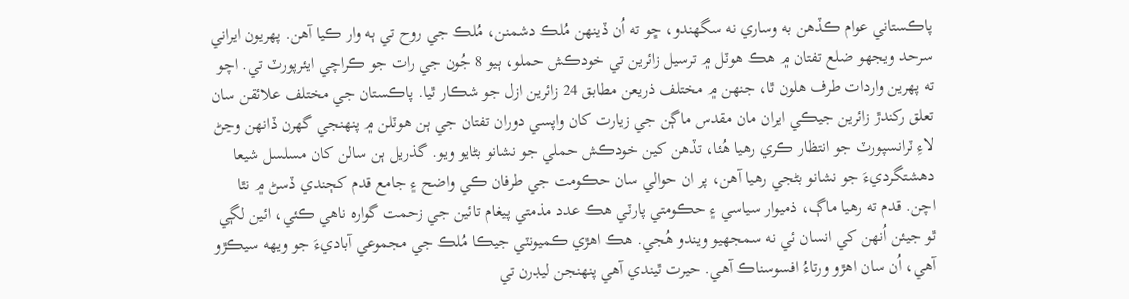پاڪستاني عوام ڪڏهن به وساري نه سگهندو، ڇو ته اُن ڏينهن مُلڪ دشمنن، مُلڪ جي روح تي ٻه وار ڪيا آهن. پهريون ايراني سرحد ويجهو ضلع تفتان ۾ هڪ هوٽل ۾ ترسيل زائرين تي خودڪش حملو، ٻيو 8 جُون جي رات جو ڪراچي ايئرپورٽ تي. اچو ته پهرين واردات طرف هلون ٿا، جنهن ۾ مختلف ذريعن مطابق 24 زائرين ازل جو شڪار ٿيا. پاڪستان جي مختلف علائقن سان تعلق رکندڙ زائرين جيڪي ايران مان مقدس ماڳن جي زيارت کان واپسي دوران تفتان جي ٻن هوٽلن ۾ پنهنجي گهرن ڏانهن وڃڻ لاءِ ٽرانسپورٽ جو انتظار ڪري رهيا هُئا، تڏهن کين خودڪش حملي جو نشانو بڻايو ويو. گذريل ٻن سالن کان مسلسل شيعا دهشتگرديءَ جو نشانو بڻجي رهيا آهن، پر ان حوالي سان حڪومت جي طرفان ڪي واضح ۽ جامع قدم کڄندي ڏسڻ ۾ نٿا اچن. قدم ته رهيا ماڳ، ذميوار سياسي ۽ حڪومتي پارٽي هڪ عدد مذمتي پيغام تائين جي زحمت گواره ناهي ڪئي، ائين لڳي ٿو جيئن اُنهن کي انسان ئي نه سمجهيو ويندو هُجي. هڪ اهڙي ڪميونٽي جيڪا مُلڪ جي مجموعي آباديءَ جو ويهه سيڪڙو آهي، اُن سان اهڙو ورتاءُ افسوسناڪ آهي. حيرت ٿيندي آهي پنهنجن ليڊرن تي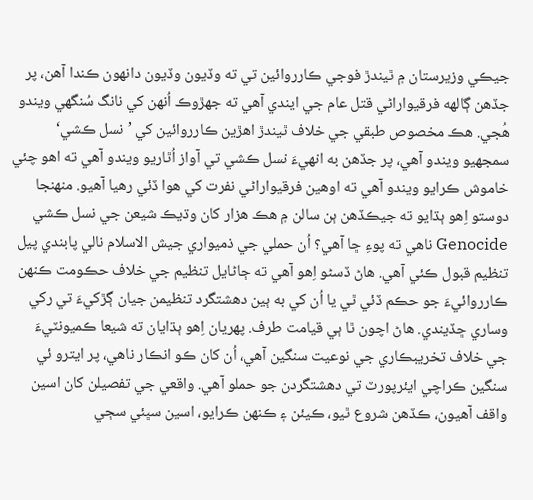جيڪي وزيرستان ۾ ٿيندڙ فوجي ڪارروائين تي ته وڏيون وڏيون دانهون ڪندا آهن، پر جڏهن ڳالهه فرقيواراڻي قتل عام جي ايندي آهي ته جهڙوڪ اُنهن کي نانگ سُنگهي ويندو هُجي. هڪ مخصوص طبقي جي خلاف ٿيندڙ اهڙين ڪارروائين کي ’نسل ڪشي‘ سمجهيو ويندو آهي، پر جڏهن به انهيءَ نسل ڪشي تي آواز اُٿاريو ويندو آهي ته اهو چئي خاموش ڪرايو ويندو آهي ته اوهين فرقيواراڻي نفرت کي هوا ڏئي رهيا آهيو. منهنجا دوستو اِهو ٻڌايو ته جيڪڏهن ٻن سالن ۾ هڪ هزار کان وڌيڪ شيعن جي نسل ڪشي Genocide ناهي ته پوءِ ڇا آهي؟ اُن حملي جي ذميواري جيش الاسلام نالي پابندي پيل تنظيم قبول ڪئي آهي. هاڻ ڏسڻو اِهو آهي ته ڄاڻايل تنظيم جي خلاف حڪومت ڪنهن ڪارروائيءَ جو حڪم ڏئي ٿي يا اُن کي به ٻين دهشتگرد تنظيمن جيان ڳڙکيءَ تي رکي وساري ڇڏيندي. هاڻ اچون ٿا ٻي قيامت طرف. پهريان اِهو ٻڌايان ته شيعا ڪميونٽيءَ جي خلاف تخريبڪاري جي نوعيت سنگين آهي، اُن کان ڪو انڪار ناهي، پر ايترو ئي سنگين ڪراچي ايئرپورٽ تي دهشتگردن جو حملو آهي. واقعي جي تفصيلن کان اسين واقف آهيون، ڪڏهن شروع ٿيو، ڪيئن ۽ ڪنهن ڪرايو، اسين سڀئي سڄي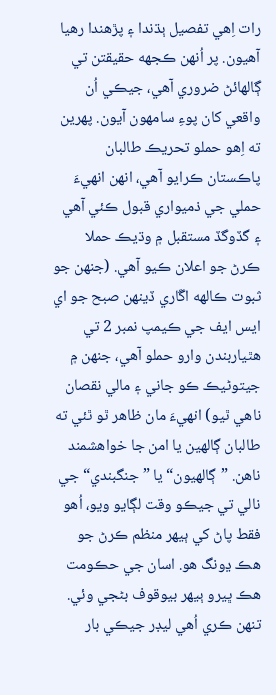رات اِهي تفصيل ٻڌندا ۽ پڙهندا رهيا آهيون. پر اُنهن ڪجهه حقيقتن تي ڳالهائڻ ضروري آهي، جيڪي اُن واقعي کان پوءِ سامهون آيون. پهرين ته اِهو حملو تحريڪ طالبان پاڪستان ڪرايو آهي، انهن انهيءَ حملي جي ذميواري قبول ڪئي آهي ۽ گڏوگڏ مستقبل ۾ وڌيڪ حملا ڪرڻ جو اعلان ڪيو آهي. (جنهن جو ثبوت ڪالهه اڱاري ڏينهن صبح جو اي ايس ايف جي ڪيمپ نمبر 2 تي هٿياربندن وارو حملو آهي، جنهن ۾ جيتوڻيڪ ڪو جاني ۽ مالي نقصان ناهي ٿيو) انهيءَ مان ظاهر ٿو ٿئي ته طالبان ڳالهين يا امن جا خواهشمند ناهن. ”ڳالهيون“ يا ”جنگبندي“ جي نالي تي جيڪو وقت لڳايو ويو، اُهو فقط پاڻ کي ٻيهر منظم ڪرڻ جو هڪ ڍونگ هو. اسان جي حڪومت هڪ ڀيرو ٻيهر بيوقوف بڻجي وئي. تنهن ڪري اُهي ليڊر جيڪي بار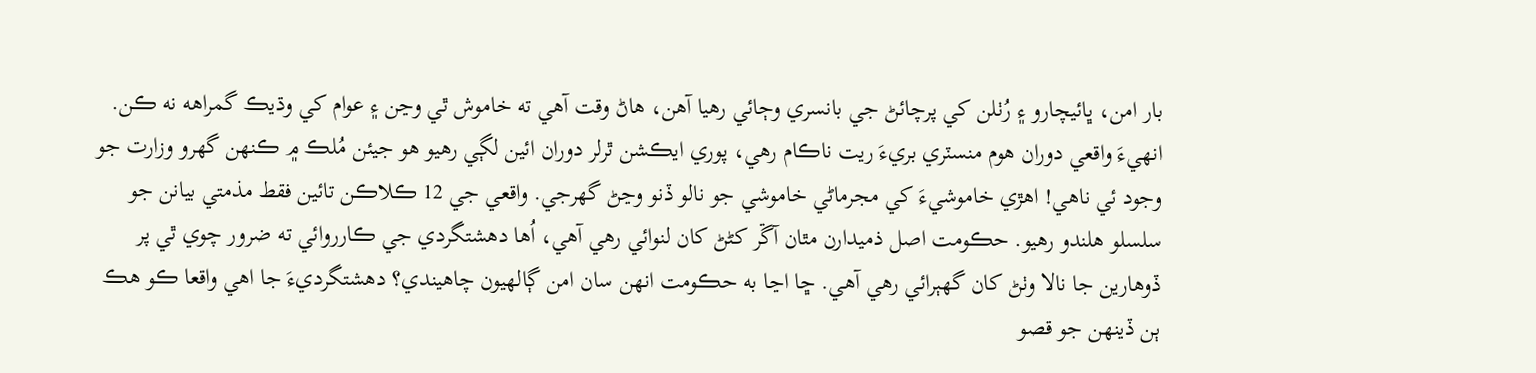بار امن، ڀائيچارو ۽ رُٺلن کي پرچائڻ جي بانسري وڄائي رهيا آهن، هاڻ وقت آهي ته خاموش ٿي وڃن ۽ عوام کي وڌيڪ گمراهه نه ڪن. انهيءَ واقعي دوران هوم منسٽري بريءَ ريت ناڪام رهي، پوري ايڪشن ٿرلر دوران ائين لڳي رهيو هو جيئن مُلڪ ۾ ڪنهن گهرو وزارت جو وجود ئي ناهي! اهڙي خاموشيءَ کي مجرماڻي خاموشي جو نالو ڏنو وڃڻ گهرجي. واقعي جي 12 ڪلاڪن تائين فقط مذمتي بيانن جو سلسلو هلندو رهيو. حڪومت اصل ذميدارن مٿان آڱر کڻڻ کان لنوائي رهي آهي، اُها دهشتگردي جي ڪارروائي ته ضرور چوي ٿي پر ڏوهارين جا نالا وٺڻ کان گهٻرائي رهي آهي. ڇا اڃا به حڪومت انهن سان امن ڳالهيون چاهيندي؟ دهشتگرديءَ جا اهي واقعا ڪو هڪ ٻن ڏينهن جو قصو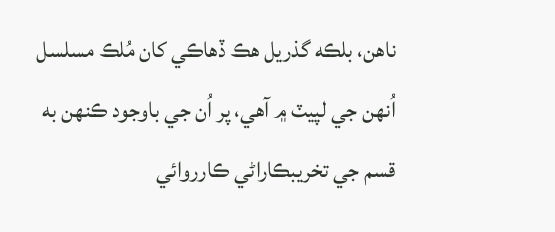ناهن، بلڪه گذريل هڪ ڏهاڪي کان مُلڪ مسلسل اُنهن جي لپيٽ ۾ آهي، پر اُن جي باوجود ڪنهن به قسم جي تخريبڪاراڻي ڪارروائي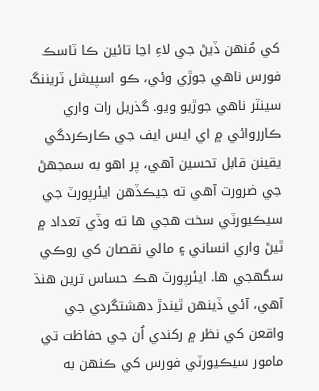کي مُنهن ڏيڻ جي لاءِ اڃا تائين ڪا ٽاسڪ فورس ناهي جوڙي وئي، ڪو اسپيشل ٽريننگ سينٽر ناهي جوڙيو ويو. گذريل رات واري ڪارروائي ۾ اي ايس ايف جي ڪارڪردگي يقينن قابل تحسين آهي، پر اهو به سمجهڻ جي ضرورت آهي ته جيڪڏهن ايئرپورٽ جي سيڪيورٽي سخت هجي ها ته وڏي تعداد ۾ ٿيڻ واري انساني ۽ مالي نقصان کي روڪي سگهجي ها. ايئرپورٽ هڪ حساس ترين هنڌ آهي، آئي ڏينهن ٿيندڙ دهشتگردي جي واقعن کي نظر ۾ رکندي اُن جي حفاظت تي مامور سيڪيورٽي فورس کي ڪنهن به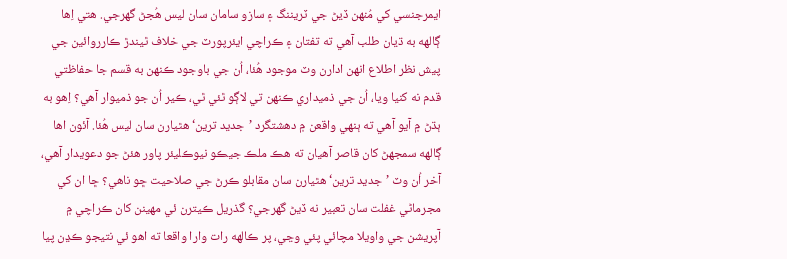ايمرجنسي کي مُنهن ڏيڻ جي ٽريننگ ۽ سازو سامان سان ليس هُجڻ گهرجي. هتي اِها ڳالهه به ڌيان طلب آهي ته تفتان ۽ ڪراچي ايئرپورٽ جي خلاف ٿيندڙ ڪارروائين جي پيش نظر اطلاع انهن ادارن وٽ موجود هُئا، اُن جي باوجود ڪنهن به قسم جا حفاظتي قدم نه کنيا ويا، اُن جي ذميداري ڪنهن تي لاڳو ٿئي ٿي، ڪير اُن جو ذميوار آهي؟ اِهو به ٻڌڻ ۾ آيو آهي ته ٻنهي واقعن ۾ دهشتگرد ’جديد ترين‘ هٿيارن سان ليس هُئا. آئون اها ڳالهه سمجهڻ کان قاصر آهيان ته هڪ ملڪ جيڪو نيوڪليئر پاور هئڻ جو دعويدار آهي، آخر اُن وٽ ’جديد ترين‘ هٿيارن سان مقابلو ڪرڻ جي صلاحيت ڇو ناهي؟ ڇا ان کي مجرماڻي غفلت سان تعبير نه ڏيڻ گهرجي؟ گذريل ڪيترن ئي مهينن کان ڪراچي ۾ آپريشن جي واويلا مچائي پئي وڃي، پر ڪالهه رات وارا واقعا ته اهو ئي نتيجو ڪڍن پيا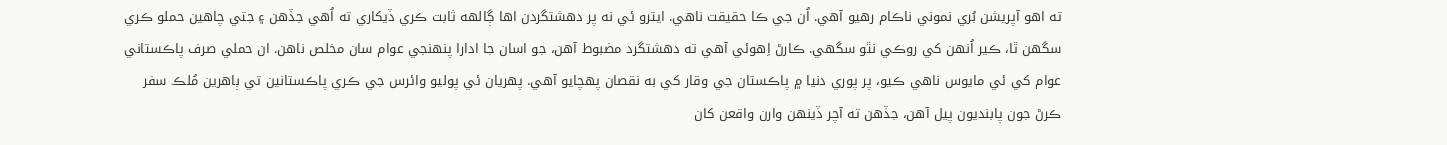ته اهو آپريشن بُري نموني ناڪام رهيو آهي. اُن جي ڪا حقيقت ناهي. ايترو ئي نه پر دهشتگردن اها ڳالهه ثابت ڪري ڏيکاري ته اُهي جڏهن ۽ جتي چاهين حملو ڪري سگهن ٿا، ڪير اُنهن کي روڪي نٿو سگهي. ڪارڻ اِهوئي آهي ته دهشتگرد مضبوط آهن، جو اسان جا ادارا پنهنجي عوام سان مخلص ناهن. ان حملي صرف پاڪستاني عوام کي ئي مايوس ناهي ڪيو، پر پوري دنيا ۾ پاڪستان جي وقار کي به نقصان پهچايو آهي. پهريان ئي پوليو وائرس جي ڪري پاڪستانين تي ٻاهرين مُلڪ سفر ڪرڻ جون پابنديون پيل آهن، جڏهن ته آچر ڏينهن وارن واقعن کان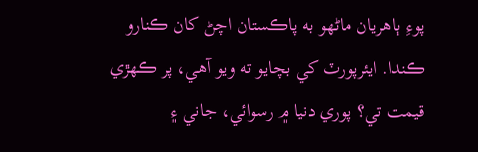پوءِ ٻاهريان ماڻهو به پاڪستان اچڻ کان ڪنارو ڪندا. ايئرپورٽ کي بچايو ته ويو آهي، پر ڪهڙي قيمت تي؟ پوري دنيا ۾ رسوائي، جاني ۽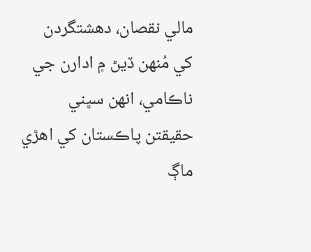مالي نقصان، دهشتگردن کي مُنهن ڏيڻ ۾ ادارن جي ناڪامي، انهن سڀني حقيقتن پاڪستان کي اهڙي ماڳ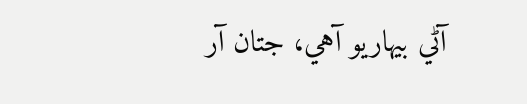آڻي بيهاريو آهي، جتان آر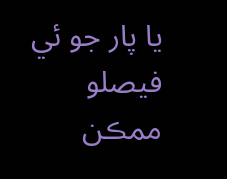يا پار جو ئي فيصلو ممڪن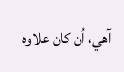آهي، اُن کان علاوه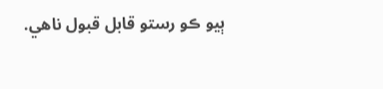ٻيو ڪو رستو قابل قبول ناهي.